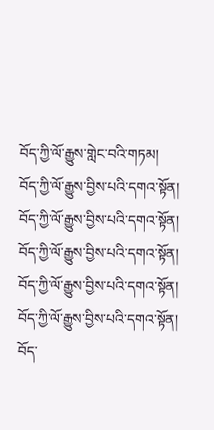བོད་ཀྱི་ལོ་རྒྱུས་གླེང་བའི་གཏམ།
བོད་ཀྱི་ལོ་རྒྱུས་བྱིས་པའི་དགའ་སྟོན།
བོད་ཀྱི་ལོ་རྒྱུས་བྱིས་པའི་དགའ་སྟོན།
བོད་ཀྱི་ལོ་རྒྱུས་བྱིས་པའི་དགའ་སྟོན།
བོད་ཀྱི་ལོ་རྒྱུས་བྱིས་པའི་དགའ་སྟོན།
བོད་ཀྱི་ལོ་རྒྱུས་བྱིས་པའི་དགའ་སྟོན།
བོད་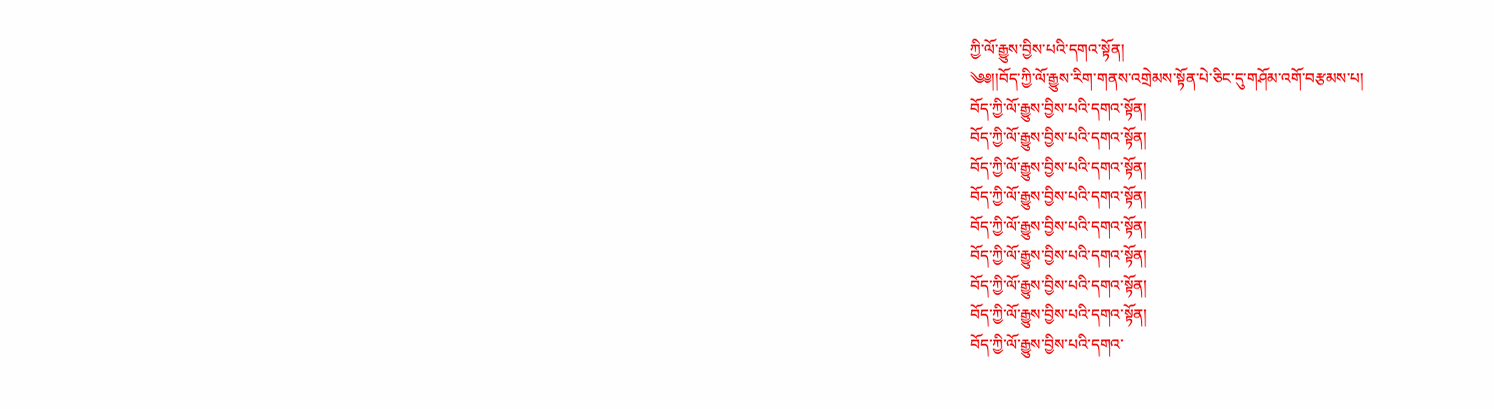ཀྱི་ལོ་རྒྱུས་བྱིས་པའི་དགའ་སྟོན།
༄༅།།བོད་ཀྱི་ལོ་རྒྱུས་རིག་གནས་འགྲེམས་སྟོན་པེ་ཅིང་དུ་གཤོམ་འགོ་བརྩམས་པ།
བོད་ཀྱི་ལོ་རྒྱུས་བྱིས་པའི་དགའ་སྟོན།
བོད་ཀྱི་ལོ་རྒྱུས་བྱིས་པའི་དགའ་སྟོན།
བོད་ཀྱི་ལོ་རྒྱུས་བྱིས་པའི་དགའ་སྟོན།
བོད་ཀྱི་ལོ་རྒྱུས་བྱིས་པའི་དགའ་སྟོན།
བོད་ཀྱི་ལོ་རྒྱུས་བྱིས་པའི་དགའ་སྟོན།
བོད་ཀྱི་ལོ་རྒྱུས་བྱིས་པའི་དགའ་སྟོན།
བོད་ཀྱི་ལོ་རྒྱུས་བྱིས་པའི་དགའ་སྟོན།
བོད་ཀྱི་ལོ་རྒྱུས་བྱིས་པའི་དགའ་སྟོན།
བོད་ཀྱི་ལོ་རྒྱུས་བྱིས་པའི་དགའ་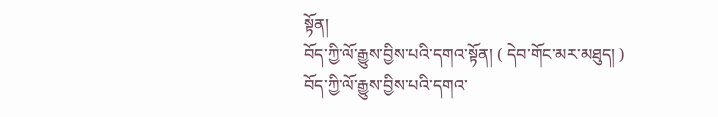སྟོན།
བོད་ཀྱི་ལོ་རྒྱུས་བྱིས་པའི་དགའ་སྟོན། ( དེབ་གོང་མར་མཐུད། )
བོད་ཀྱི་ལོ་རྒྱུས་བྱིས་པའི་དགའ་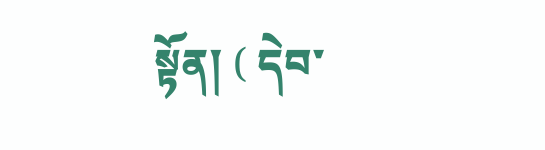སྟོན། ( དེབ་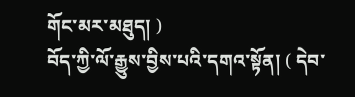གོང་མར་མཐུད། )
བོད་ཀྱི་ལོ་རྒྱུས་བྱིས་པའི་དགའ་སྟོན། ( དེབ་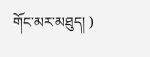གོང་མར་མཐུད། )